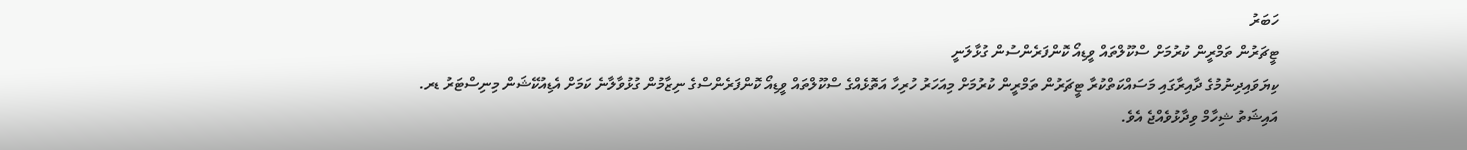ހަބަރު
ޓީޗަރުން ތަމްރީން ކުރުމަށް ސްކޫލްތައް ވީޑިއޯ ކޮންފަރެންސުން ގުޅާލަނީ
ކިޔަވައިދިނުމުގެ ދާއިރާގައި މަސައްކަތްކުރާ ޓީޗަރުން ތަމްރީން ކުރުމަށް މިއަހަރު ހުރިހާ އަތޮޅެއްގެ ސްކޫލްތައް ވީޑިއޯ ކޮންފަރެންސްގެ ނިޒާމުން ގުޅުވާލާނެ ކަމަށް އެޑިއުކޭޝަން މިނިސްޓަރު ޑރ. އައިޝަތު ޝިހާމް ވިދާޅުވެއްޖެ އެވެ.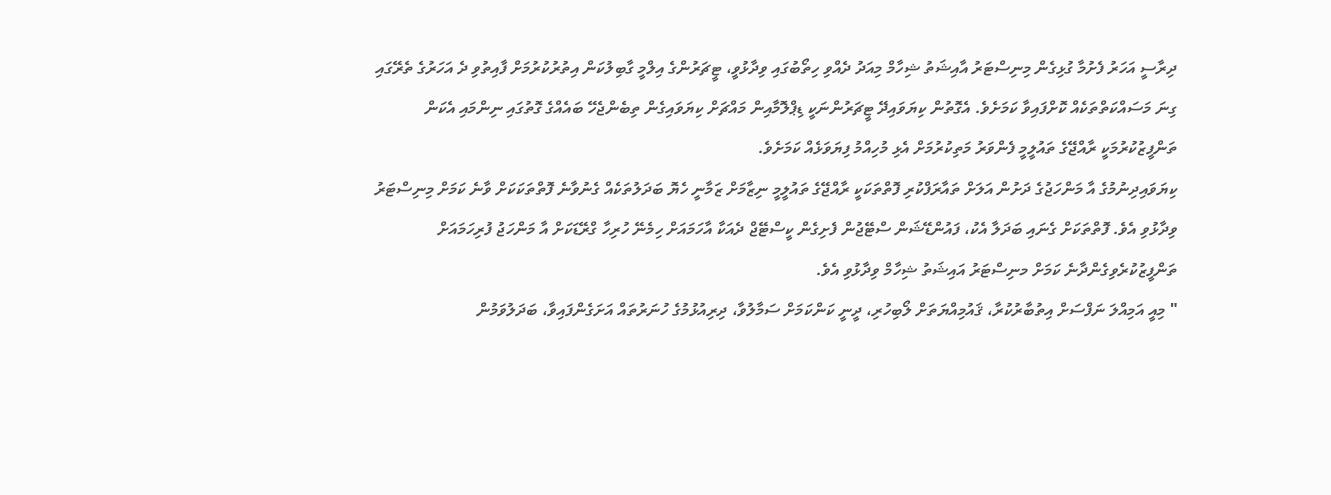ދިރާސީ އަހަރު ފެށުމާ ގުޅިގެން މިނިސްޓަރު އާއިޝަތު ޝިހާމް މިއަދު ދެއްވި ހިތޯބުގައި ވިދާޅުވީ، ޓީޗަރުންގެ އިލްމީ ގާބިލުކަން އިތުރުކުރުމަށް ފާއިތުވި ދެ އަހަރުގެ ތެރޭގައި ގިނަ މަސައްކަތްތަކެއް ކޮށްފައިވާ ކަމަށެވެ. އެގޮތުން ކިޔަވައިދޭ ޓީޗަރުންނަކީ ޑިޕްލޮމާއިން މައްޗަށް ކިޔަވައިގެން ތިބެންޖެހޭ ބައެއްގެ ގޮތުގައި ނިންމައި އެކަން ތަންފީޒުކުރުމަކީ ރާއްޖޭގެ ތައުލީމީ ފެންވަރު މަތިކުރުމަށް އެޅި މުހިއްމު ފިޔަވަޅެއް ކަމަށެވެ.
ކިޔަވައިދިނުމުގެ އާ މަންހަޖުގެ ދަށުން އަލަށް ތައާރަފްކުރި ފޮތްތަކަކީ ރާއްޖޭގެ ތައުލީމީ ނިޒާމަށް ޒަމާނީ ހެޔޮ ބަދަލުތަކެއް ގެނުވާނެ ފޮތްތަކަކަށް ވާނެ ކަމަށް މިނިސްޓަރު ވިދާޅުވި އެވެ. ފޮތްތަކަށް ގެނައި ބަދަލާ އެކު، ފައުންޑޭޝަން ސްޓޭޖުން ފެށިގެން ކީސްޓޭޖް ދެއަކާ އާހަމައަށް ހިމެނޭ ހުރިހާ ގްރޭޑަކަށް އާ މަންހަޖު ފުރިހަމައަށް ތަންފީޒުކުރެވިގެންދާނެ ކަމަށް މނިސްޓަރު އައިޝަތު ޝިހާމް ވިދާޅުވި އެވެ.
" މިއީ އަމިއްލަ ނަފްސަށް އިތުބާރުކުރާ، ޤައުމިއްޔަތަށް ލޯބިހުރި، ދީނީ ކަންކަމަށް ސަމާލުވާ، ދިރިއުޅުމުގެ ހުނަރުތައް އަށަގެންފައިވާ، ބަދަލުވަމުން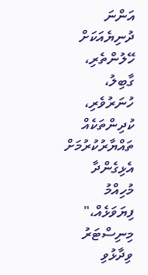އަންނަ ދުނިޔެއަކަށް ހޭލުންތެރި، ގާބިލު، ހުނަރުވެރި، ކުދިންތަކެއް ތައްޔާރުކުރުމަށް އެޅިގެންދާ މުހިއްމު ފިޔަވަޅެއް،" މިނިސްޓަރު ވިދާޅުވި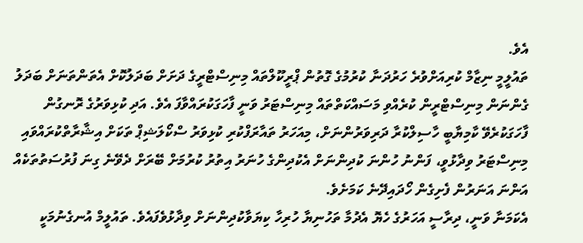އެވެ.
ތައުލީމީ ނިޒާމް ކުރިއަށްވުރެ ހަރުދަނާ ކުރުމުގެ ގޮތުން ޕްރީކޫލްތައް މިނިސްޓްރީގެ ދަށަށް ބަދަލުކޮށް އެތަންތަނަށް ބަދަލު ގެންނަން މިނިސްޓްރީން ކުރެއްވި މަސައްކަތްތައް މިނިސްޓަރު ވަނީ ފާހަގަކުރައްވާފަ އެވެ. އަދި ކުޅިވަރުގެ ރޮނގުން ފާހަގަކުރެވޭ ކާމިޔާބީ ހާސިލްކުރާ ދަރިވަރުންނަށް، މިއަހަރު ތައާރަފްކުރި ކުޅިވަރު ސްކޯލަޝިޕް ތަކަށް އިޝާރާތްކުރައްވައި މިނިސްޓަރު ވިދާޅުވީ، ފަންނު ހުންނަ ކުދިންނަށް އެކުދިންގެ ހުނަރު އިތުރު ކުރުމަށް ބޭރަށް ދެވޭނެ ގިނަ ފުރުސަތުތަކެއް އަންނަ އަނަރުން ފެށިގެން ހޯދައިދޭނެ ކަމަށެވެ.
އެކަމަނާ ވަނީ، ދިރާސީ އަހަރުގެ ހެޔޮ އެދުމާ ތަހުނިޔާ ހުރިހާ ކިޔަވާކުދިންނަށް ވިދާޅުވެފައެވެ. ތައުލީމް އުނގެނުމަކީ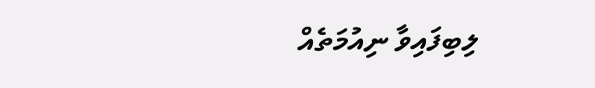ލިބިފައިވާ ނިއުމަތެއް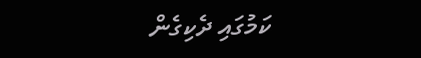ކަމުގައި ދެކިގެން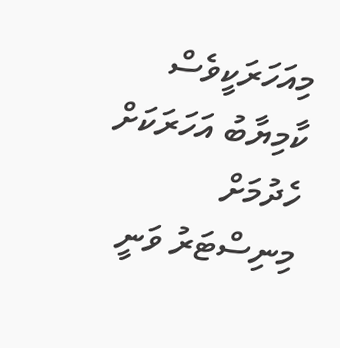މިއަހަރަކީވެސް ކާމިޔާބު އަހަރަކަށް ހެދުމަށް މިނިސްޓަރު ވަނީ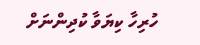ހުރިހާ ކިޔަވާ ކުދިންނަށް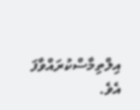އިލްތިމާސްކުރައްވާފަ އެވެ.